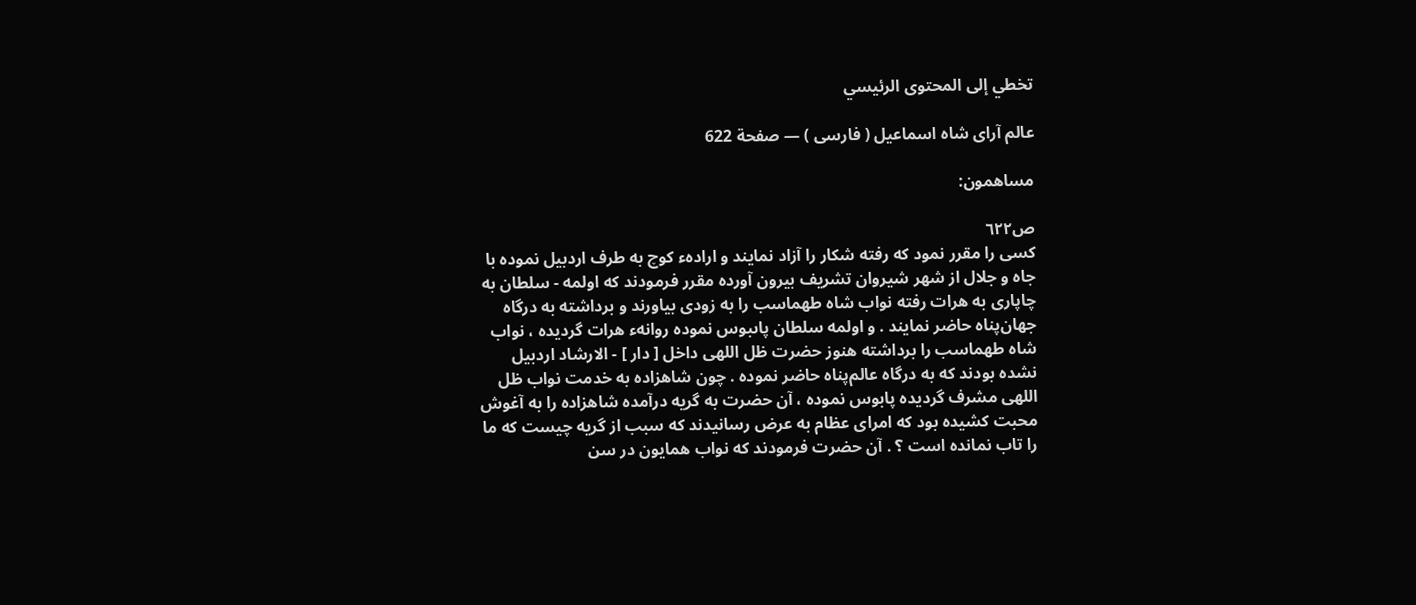تخطي إلى المحتوى الرئيسي

عالم آراى شاه اسماعيل ( فارسى ) — صفحة 622

مساهمون:

ص٦٢٢
كسى را مقرر نمود كه رفته شكار را آزاد نمايند و ارادهء كوچ به طرف اردبيل نموده با جاه و جلال از شهر شيروان تشريف بيرون آورده مقرر فرمودند كه اولمه - سلطان به چاپارى به هرات رفته نواب شاه طهماسب را به زودى بياورند و برداشته به درگاه جهان‌پناه حاضر نمايند . و اولمه سلطان پاىبوس نموده روانهء هرات گرديده ، نواب شاه طهماسب را برداشته هنوز حضرت ظل اللهى داخل [ دار ] - الارشاد اردبيل نشده بودند كه به درگاه عالم‌پناه حاضر نموده . چون شاهزاده به خدمت نواب ظل اللهى مشرف گرديده پابوس نموده ، آن حضرت به گريه درآمده شاهزاده را به آغوش محبت كشيده بود كه امراى عظام به عرض رسانيدند كه سبب از گريه چيست كه ما را تاب نمانده است ؟ . آن حضرت فرمودند كه نواب همايون در سن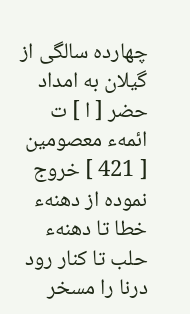چهارده سالگى از گيلان به امداد حضر [ ا ] ت ائمهء معصومين [ 421 ] خروج نموده از دهنهء خطا تا دهنهء حلب تا كنار رود درنا را مسخر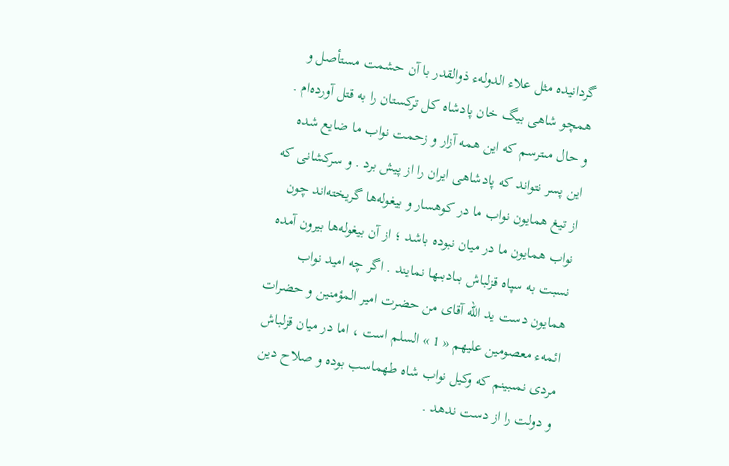گردانيده مثل علاء الدولهء ذوالقدر با آن حشمت مستأصل و همچو شاهى بيگ خان پادشاه كل تركستان را به قتل آورده‌ام . و حال مىترسم كه اين همه آزار و زحمت نواب ما ضايع شده اين پسر نتواند كه پادشاهى ايران را از پيش برد . و سركشانى كه از تيغ همايون نواب ما در كوهسار و بيغوله‌ها گريخته‌اند چون نواب همايون ما در ميان نبوده باشد ؛ از آن بيغوله‌ها بيرون آمده نسبت به سپاه قزلباش بىادبىها نمايند . اگر چه اميد نواب همايون دست يد اللّه آقاى من حضرت امير المؤمنين و حضرات ائمهء معصومين عليهم « 1 » السلم است ، اما در ميان قزلباش مردى نمىبينم كه وكيل نواب شاه طهماسب بوده و صلاح دين و دولت را از دست ندهد .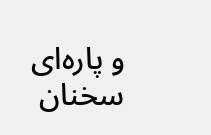و پاره‌اى سخنان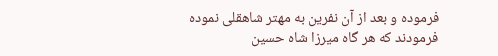فرموده و بعد از آن نفرين به مهتر شاهقلى نموده فرمودند كه هر گاه ميرزا شاه حسين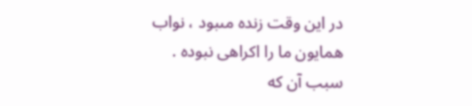در اين وقت زنده مىبود ، نواب همايون ما را اكراهى نبوده . سبب آن كه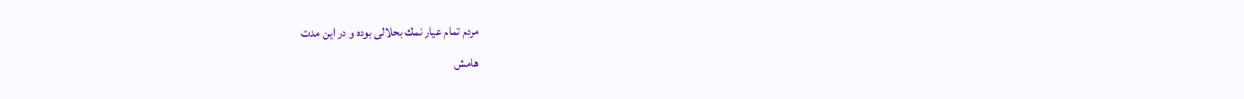مردم تمام عيار نمك بحلالى بوده و در اين مدت
هامش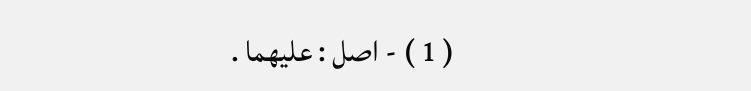( 1 ) - اصل : عليهما .